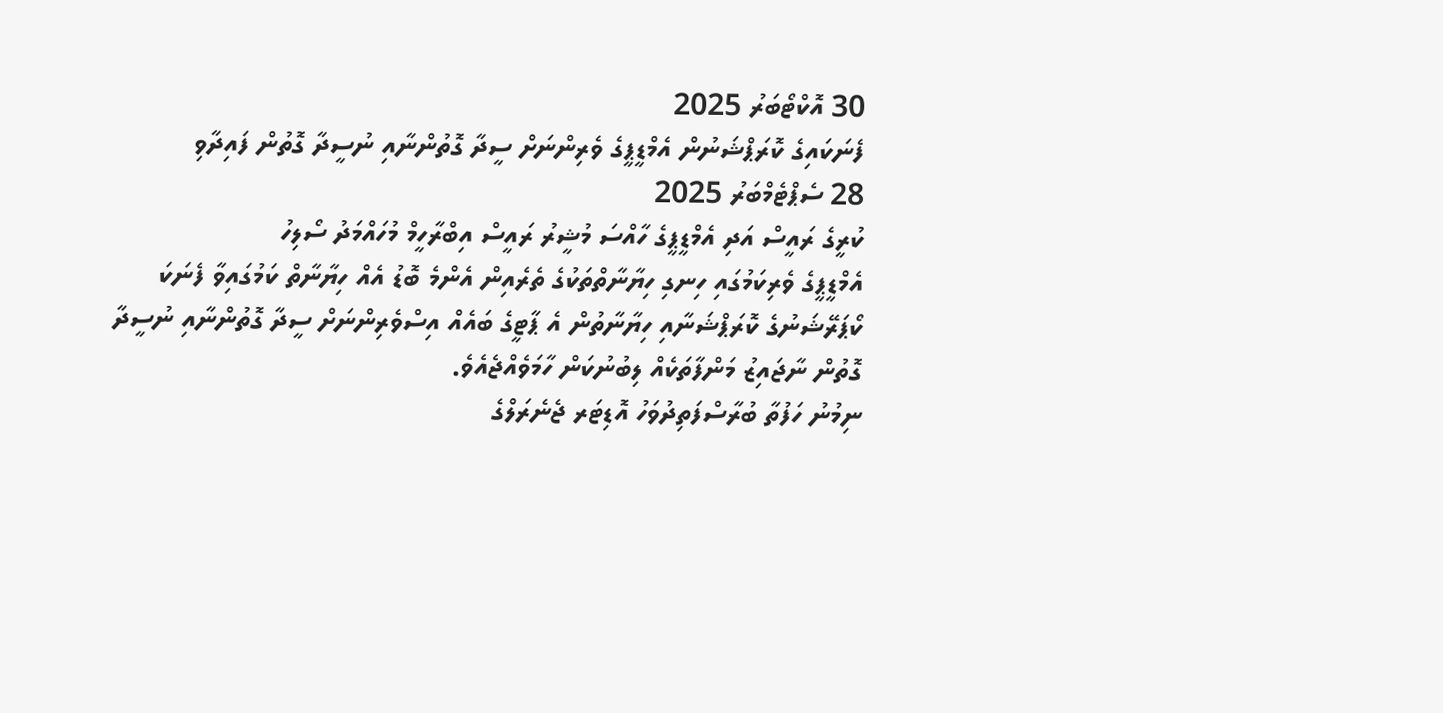30 އޮކްޓޯބަރު 2025
ފެނަކައިގެ ކޮރަޕްޝަނުން އެމްޑީޕީގެ ވެރިންނަށް ސީދާ ގޮތުންނާއި ނުސީދާ ގޮތުން ފައިދާވި
28 ސެޕްޓެމްބަރު 2025
ކުރީގެ ރައީސް އަދި އެމްޑީޕީގެ ހާއްސަ މުޝީރު ރައީސް އިބްރާހީމް މުހައްމަދު ސޯލިހު
އެމްޑީޕީގެ ވެރިކަމުގައި ހިނގި ހިޔާނާތްތަކުގެ ތެރެއިން އެންމެ ބޮޑު އެއް ހިޔާނާތް ކަމުގައިވާ ފެނަކަ ކޯޕަރޭޝަނުގެ ކޮރަޕްޝަނާއި ހިޔާނާތުން އެ ޕާޓީގެ ބައެއް އިސްވެރިންނަށް ސީދާ ގޮތުންނާއި ނުސީދާ ގޮތުން ނާޖައިޒު މަންފާތަކެއް ލިބުނުކަން ހާމަވެއްޖެއެވެ.
ނިމުނު ހަފުތާ ބުރާސްފަތިދުވަހު އޮޑިޓަރ ޖެނެރަލްގެ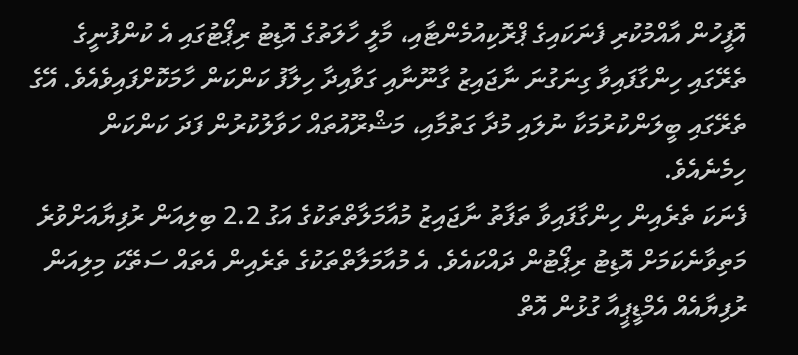އޮފީހުން އާއްމުކުރި ފެނަކައިގެ ޕްރޮކިއުމެންޓާއި، މާލީ ހާލަތުގެ އޮޑިޓު ރިޕޯޓުގައި އެ ކުންފުނީގެ ތެރޭގައި ހިންގާފައިވާ ގިނަގުނަ ނާޖައިޒު ގާނޫނާއި ގަވާއިދާ ހިލާފު ކަންކަން ހާމަކޮށްފައިވެއެވެ. އޭގެ ތެރޭގައި ބީލަންކުރުމަކާ ނުލައި މުދާ ގަތުމާއި، މަޝްރޫއުތައް ހަވާލުކުރުން ފަދަ ކަންކަން ހިމެނެއެވެ.
ފެނަކަ ތެރެއިން ހިންގާފައިވާ ތަފާތު ނާޖައިޒު މުއާމަލާތްތަކުގެ އަގު 2.2 ބިލިއަން ރުފިޔާއަށްވުރެ މަތިވާނެކަމަށް އޮޑިޓު ރިޕޯޓުން ދައްކައެވެ. އެ މުއާމަލާތްތަކުގެ ތެރެއިން އެތައް ސަތޭކަ މިލިއަން ރުފިޔާއެއް އެމްޑީޕީއާ ގުޅުން އޮތް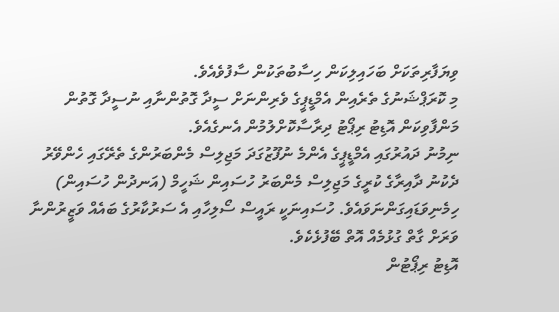ވިޔަފާރިތަކަށް ބަހައިލިކަން ހިސާބުތަކުން ސާފުވެއެވެ.
މި ކޮރަޕްޝަނުގެ ތެރެއިން އެމްޑީޕީގެ ވެރިންނަށް ސީދާ ގޮތުންނާއި ނުސީދާ ގޮތުން މަންފާވިކަން އޮޑިޓު ރިޕޯޓު ދިރާސާކޮށްލުމުން އެނގެއެވެ.
ނިމުނު ދައުރުގައި އެމްޑީޕީގެ އެންމެ ނުފޫޒުގަދަ މަޖިލިސް މެންބަރުންގެ ތެރޭގައި ހެންވޭރު ދެކުނު ދާއިރާގެ ކުރީގެ މަޖިލިސް މެންބަރު ހުސައިން ޝަހީމް (އަނދުން ހުސައިން) ހިމެނިވަޑައިގަންނަވައެވެ. ހުސައިނަކީ ރައީސް ސޯލިހާއި އެ ސަރުކާރުގެ ބައެއް ވަޒީރުންނާ ވަރަށް ގާތް ގުޅުމެއް އޮތް ބޭފުޅެކެވެ.
އޮޑިޓު ރިޕޯޓުން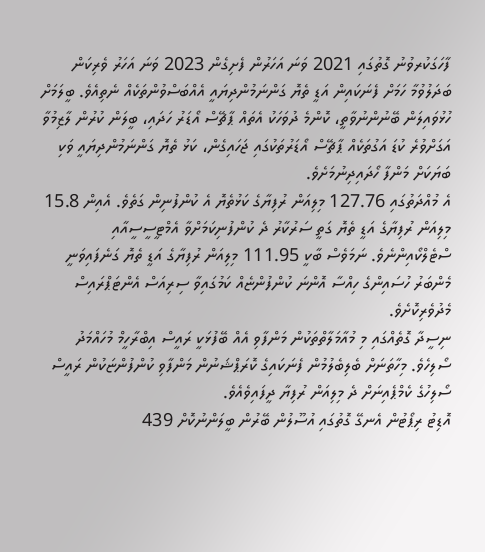ފާހަގަކުރވުނު ގޮތުގައި 2021 ވަނަ އަހަރުން ފެށިގެން 2023 ވަނަ އަހަރު ވެރިކަން ބަދަލުވުމާ ހަމަށް ފެނަކައިން އަޑީ ތެޔޮ ގަންނަމުންދިޔައީ އެއްބަސްވުންތަކެއް ނެތިއެވެ. ބީލަމަށް ހުޅުވައިލަން ބޭނުންނުވާތީ، ކޮންމެ ދުވަހަކު އެތައް ޕާޗޭސް އޯޑަރު ހަދައި، ބީލަން ކުރުން ލާޒިމުވާ އަގަށްވުރެ ކުޑަ އަގުތަކެއް ޕާޗޭސް އޯޑަރުތަކުގައި ޖަހައިގެން، ކަޅު ތެޔޮ ގަންނަމުންދިޔައީ ވަކި ބަޔަކަށް މަންފާ ހޯދައިދިނުމަށެވެ.
އެ މުއްދަތުގައި 127.76 މިލިއަން ރުފިޔާގެ ކަޅުތެޔޮ އެ ކުންފުނިން ގަތެވެ. އެއިން 15.8 މިލިއަން ރުފިޔާގެ އަޑީ ތެޔޮ ގަތީ ސަރުކާރު ދެ ކުންފުނިކަމަށްވާ އެމްޓީސީސީއާއި ސްޓެލްކޯއިންނެވެ. ނަމަވެސް ބާކީ 111.95 މިލިއަން ރުފިޔާގެ އަޑީ ތެޔޮ ގަނެފައިވަނީ މެންބަރު ހުސައިންގެ ހިއްސާ އޮންނަ ކުންފުންޏެއް ކަމުގައިވާ ސިރިއަސް އެންޓަޕްރައިސް މެދުވެރިކޮށެވެ.
ނިސީދާ ގޮތެއްގައި މި މުއާމަލާތްތަކުން މަންފާވި އެއް ބޭފުޅަކީ ރައީސް އިބްރާހީމް މުހައްމަދު ސޯލިހެވެ. މިހާތަނަށް ބެލިބެލުމުން ފެނަކައިގެ ކޮރަޕްޝަނުން މަންފާވި ކުންފުންޏަކުން ރައީސް ސޯލިހުގެ ކެމްޕެއިނަށް ދެ މިލިއަން ރުފިޔާ ދީފައިވެއެވެ.
އޮޑިޓު ރިޕޯޓުން އެނގޭ ގޮތުގައި އުސޫލުން ބޭރުން ބީލަންނުކޮށް 439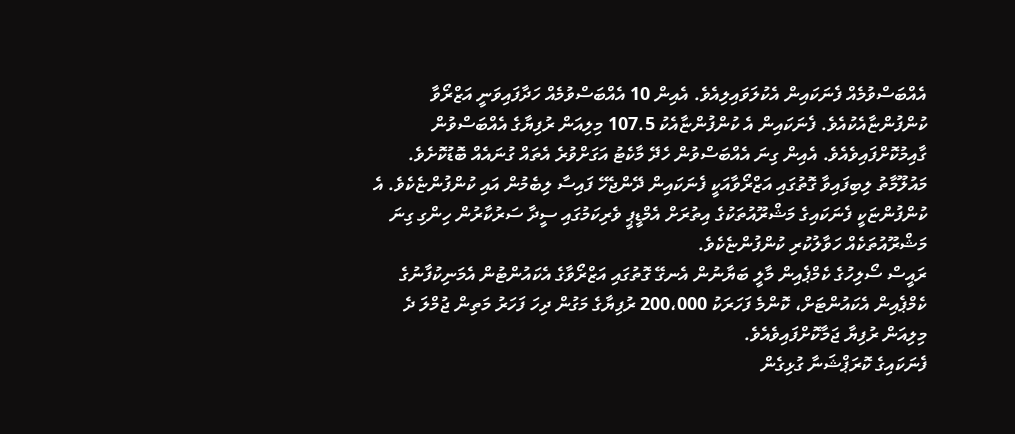އެއްބަސްވުމެއް ފެނަކައިން އެކުލަވައިލިއެވެ. އެއިން 10 އެއްބަސްވުމެއް ހަދާފައިވަނީ އަޒްރޯވާ ކުންފުންޏާއެކުއެވެ. ފެނަކައިން އެ ކުންފުންޏާއެކު 107.5 މިލިއަން ރުފިޔާގެ އެއްބަސްވުން ގާއިމުކޮށްފައިވެއެވެ. އެއިން ގިނަ އެއްބަސްވުން ހެދޭ މާކެޓު އަގަށްވުރެ އެތައް ގުނައެއް ބޮޑުކޮށެވެ.
މައުލޫމާތު ލިބިފައިވާ ގޮތުގައި އަޒްރޯވާއަކީ ފެނަކައިން ދޭންޖެހޭ ފައިސާ ލިބެމުން އައި ކުންފުންޏެކެވެ. އެ ކުންފުންޏަކީ ފެނަކައިގެ މަޝްރޫއުތަކުގެ އިތުރަށް އެމްޑީޕީ ވެރިކަމުގައި ސީދާ ސަރުކާރުން ހިންގި ގިނަ މަޝްރޫއުތަކެއް ހަވާލުކުރި ކުންފުންޏެކެވެ.
ރައީސް ސޯލިހުގެ ކެމްޕެއިން މާލީ ބަޔާނުން އެނގޭ ގޮތުގައި އަޒްރޯވާގެ އެކައުންޓުން އެމަނިކުފާނުގެ ކެމްޕެއިން އެކައުންޓަށް، ކޮންމެ ފަހަރަކު 200،000 ރުފިޔާގެ މަގުން ދިހަ ފަހަރު މަތިން ޖުމްލަ ދެ މިލިއަން ރުފިޔާ ޖަމާކޮށްފައިވެއެވެ.
ފެނަކައިގެ ކޮރަޕްޝަނާ ގުޅިގެން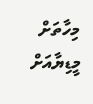މިހާތަށް މީޑިޔާއަށް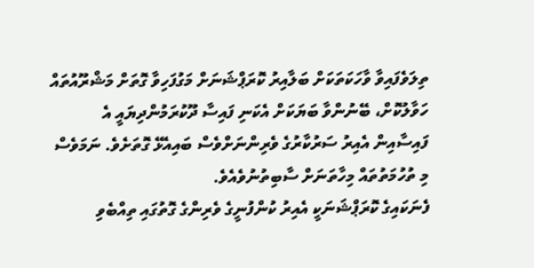ތިލަވެފައިވާ ވާހަކަތަކަށް ބަލާއިރު ކޮރަޕްޝަނަށް މަގުފަހިވާ ގޮތަށް މަޝްރޫއުތައް ހަވާލުކޮށް، ބޭނުންވާ ބަޔަކަށް އެކަނި ފައިސާ ދޫކުރަމުންދިޔައީ އެ ފައިސާއިން އެއިރު ސަރުކާރުގެ ވެރިންނަށްވެސް ބައިއެޅޭ ގޮތަށެވެ. ނަމަވެސް މި ތުހުމަތުތައް މިހާތަނަށް ސާބިތުނުވެއެވެ.
ފެނަކައިގެ ކޮރަޕްޝަނަކީ އެއިރު ކުންފުނީގެ ވެރިންގެ ގޮތުގައި ތިއްބެވި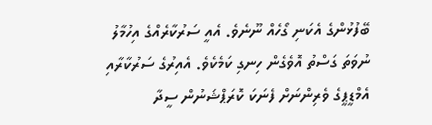ބޭފުޅުންގެ އެކަނި ގޯހެއް ނޫނެވެ. އެއީ ސަރުކާރެއްގެ އިހުމާލު ނުވަތަ ގަސްތު އޮވެގެން ހިނގި ކަމެކެވެ. އެއިރުގެ ސަރުކާރާއި އެމްޑީޕީގެ ވެރިންނަށް ފެނަކަ ކޮރަޕްޝަނުން ސީދާ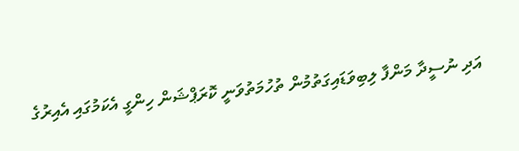އަދި ނުސީދާ މަންފާ ލިބިވަޑައިގަތުމުން ތުހުމަތުވަނީ ކޮރަޕްޝަން ހިންގީ އެކަމުގައި އެއިރުގެ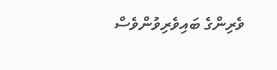ވެރިންގެ ބައިވެރިވުންވެސް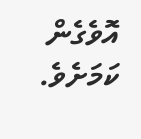އޮވެގެން ކަމަށެވެ.